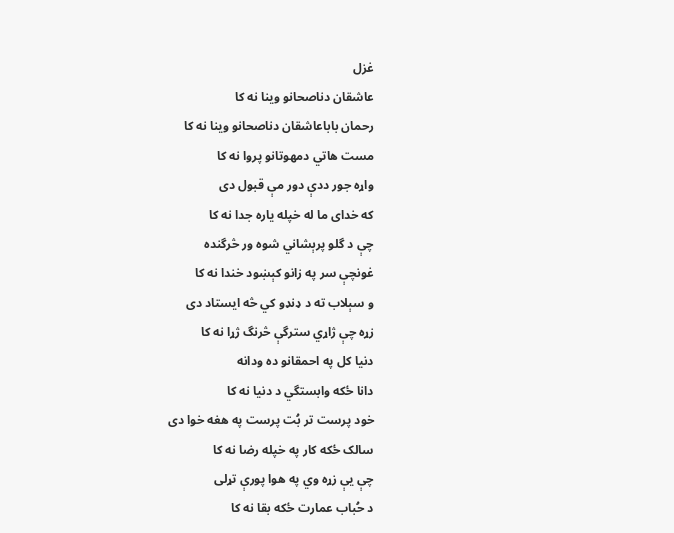غزل
عاشقان دناصحانو وينا نه کا
رحمان باباعاشقان دناصحانو وينا نه کا
مست هاتي دمهوتانو پروا نه کا
واړه جور ددې دور مې قبول دی
که خدای ما له خپله ياره جدا نه کا
چې د گلو پرېشاني شوه ور څرگنده
غونچې سر په زانو کېښود خندا نه کا
و سېلاب ته د ډنډو کي څه ايستاد دی
زړه چې ژاړي سترگې څرنگ ژړا نه کا
دنيا کل په احمقانو ده ودانه
دانا ځکه وابستگي د دنيا نه کا
خود پرست تر بُت پرست په هغه خوا دی
سالک ځکه کار په خپله رضا نه کا
چې يې زړه وي په هوا پورې تړلی
د حُباب عمارت ځکه بقا نه کا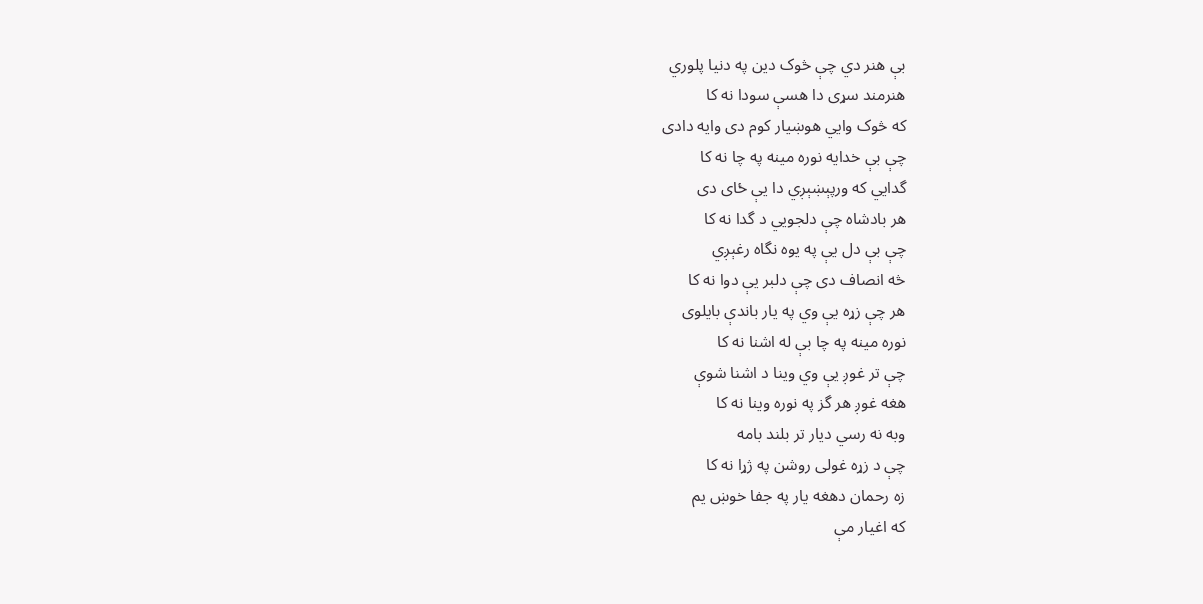بې هنر دي چې څوک دين په دنيا پلوري
هنرمند سړی دا هسې سودا نه کا
که څوک وايي هوښيار کوم دی وايه دادی
چې بې خدايه نوره مينه په چا نه کا
گدايي که ورپېښېږي دا يې ځای دی
هر بادشاه چې دلجويي د گدا نه کا
چې بې دل يې په يوه نگاه رغېږي
څه انصاف دی چې دلبر يې دوا نه کا
هر چې زړه يې وي په يار باندې بايلوی
نوره مينه په چا بې له اشنا نه کا
چې تر غوږ يې وي وينا د اشنا شوې
هغه غوږ هر گز په نوره وينا نه کا
وبه نه رسي ديار تر بلند بامه
چې د زړه غولی روشن په ژړا نه کا
زه رحمان دهغه يار په جفا خوښ يم
که اغيار مې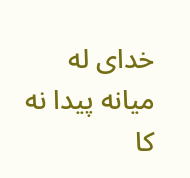خدای له ميانه پيدا نه کا